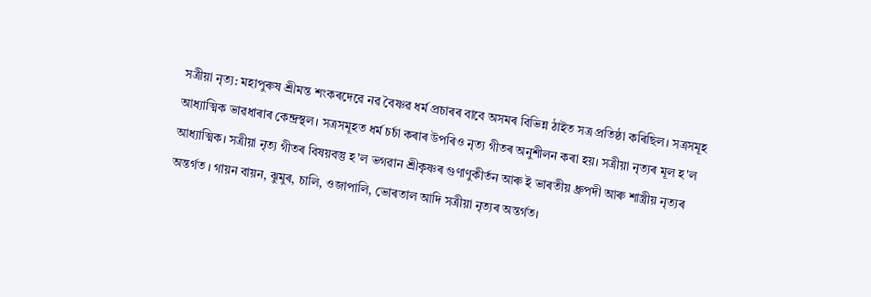সত্ৰীয়া নৃত্য: মহাপুৰুষ শ্ৰীমন্ত শংকৰদেৱে নৱ বৈষ্ণৱ ধৰ্ম প্ৰচাৰৰ বাবে অসমৰ বিভিন্ন ঠাইত সত্ৰ প্ৰতিষ্ঠা কৰিছিল। সত্ৰসমূহ আধ্যাত্মিক ভাৱধাৰাৰ কেন্দ্ৰস্থল। সত্ৰসমূহত ধৰ্ম চৰ্চা কৰাৰ উপৰিও নৃত্য গীতৰ অনুশীলন কৰা হয়। সত্ৰীয়া নৃত্যৰ মূল হ'ল আধ্যাত্মিক। সত্ৰীয়া নৃত্য গীতৰ বিষয়বস্তু হ'ল ভগৱান শ্ৰীকৃষ্ণৰ গুণাণুকীৰ্তন আৰু ই ভাৰতীয় ধ্ৰুপদী আৰু শাস্ত্ৰীয় নৃত্যৰ অন্তৰ্গত । গায়ন বায়ন, ঝুমুৰ, চালি, ওজাপালি, ভোৰতাল আদি সত্ৰীয়া নৃত্যৰ অন্তৰ্গত।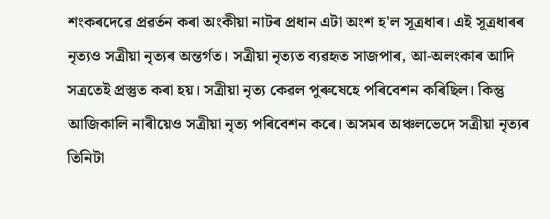শংকৰদেৱে প্ৰৱৰ্তন কৰা অংকীয়া নাটৰ প্ৰধান এটা অংশ হ'ল সূত্ৰধাৰ। এই সূত্ৰধাৰৰ নৃত্যও সত্ৰীয়া নৃত্যৰ অন্তৰ্গত। সত্ৰীয়া নৃত্যত ব্যৱহৃত সাজপাৰ, আ-অলংকাৰ আদি সত্ৰতেই প্ৰস্তুত কৰা হয়। সত্ৰীয়া নৃত্য কেৱল পুৰুষেহে পৰিবেশন কৰিছিল। কিন্তু আজিকালি নাৰীয়েও সত্ৰীয়া নৃত্য পৰিবেশন কৰে। অসমৰ অঞ্চলভেদে সত্ৰীয়া নৃত্যৰ তিনিটা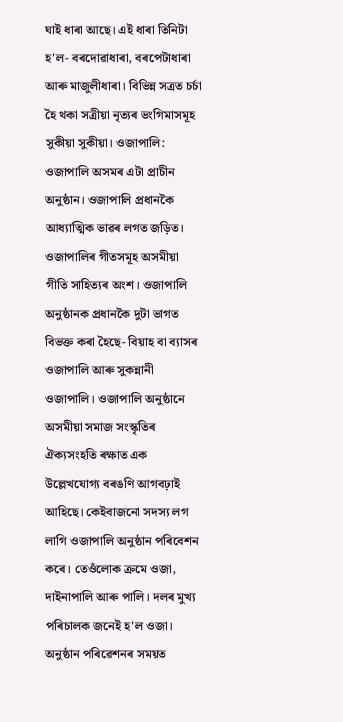ঘাই ধাৰা আছে। এই ধাৰা তিনিটা হ'ল- বৰদোৱাধাৰা, বৰপেটাধাৰা আৰু মাজুলীধাৰা। বিভিন্ন সত্ৰত চৰ্চা হৈ থকা সত্ৰীয়া নৃত্যৰ ভংগিমাসমূহ সুকীয়া সুকীয়া। ওজাপালি: ওজাপালি অসমৰ এটা প্ৰাচীন অনুষ্ঠান। ওজাপালি প্ৰধানকৈ আধ্যাত্মিক ভাৱৰ লগত জড়িত। ওজাপালিৰ গীতসমূহ অসমীয়া গীতি সাহিত্যৰ অংশ। ওজাপালি অনুষ্ঠানক প্ৰধানকৈ দুটা ভাগত বিভক্ত কৰা হৈছে- বিয়াহ বা ব্যাসৰ ওজাপালি আৰু সুকন্নানী ওজাপালি। ওজাপালি অনুষ্ঠানে অসমীয়া সমাজ সংস্কৃতিৰ ঐক্যসংহতি ৰক্ষাত এক উল্লেখযোগ্য বৰঙণি আগবঢ়াই আহিছে। কেইবাজনো সদস্য লগ লাগি ওজাপালি অনুষ্ঠান পৰিবেশন কৰে। তেওঁলোক ক্ৰমে ওজা, দাইনাপালি আৰু পালি। দলৰ মুখ্য পৰিচালক জনেই হ'ল ওজা। অনুষ্ঠান পৰিৱেশনৰ সময়ত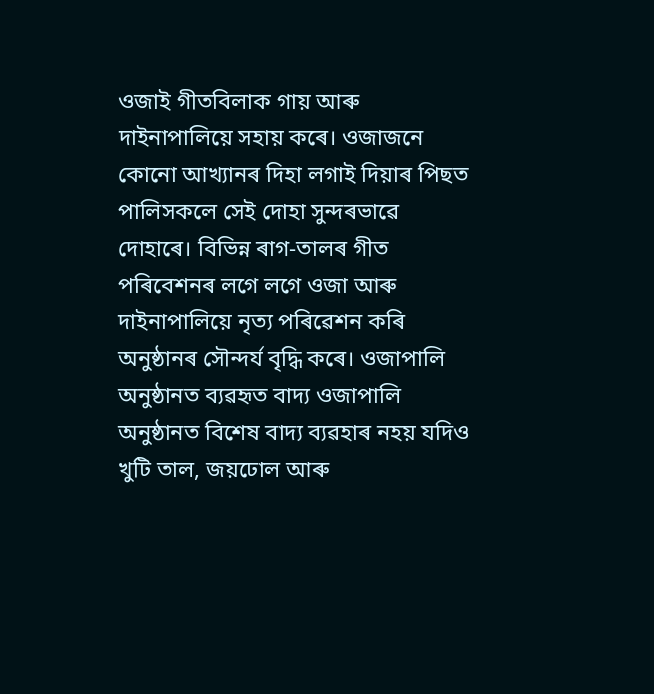ওজাই গীতবিলাক গায় আৰু দাইনাপালিয়ে সহায় কৰে। ওজাজনে কোনো আখ্যানৰ দিহা লগাই দিয়াৰ পিছত পালিসকলে সেই দোহা সুন্দৰভাৱে দোহাৰে। বিভিন্ন ৰাগ-তালৰ গীত পৰিবেশনৰ লগে লগে ওজা আৰু দাইনাপালিয়ে নৃত্য পৰিৱেশন কৰি অনুষ্ঠানৰ সৌন্দৰ্য বৃদ্ধি কৰে। ওজাপালি অনুষ্ঠানত ব্যৱহৃত বাদ্য ওজাপালি অনুষ্ঠানত বিশেষ বাদ্য ব্যৱহাৰ নহয় যদিও খুটি তাল, জয়ঢোল আৰু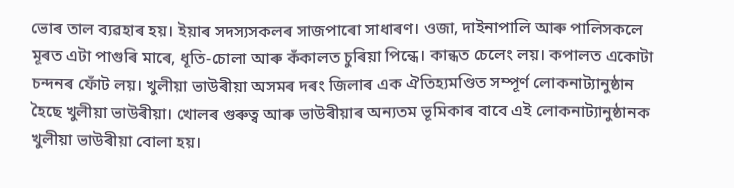ভোৰ তাল ব্যৱহাৰ হয়। ইয়াৰ সদস্যসকলৰ সাজপাৰো সাধাৰণ। ওজা, দাইনাপালি আৰু পালিসকলে মূৰত এটা পাগুৰি মাৰে, ধূতি-চোলা আৰু কঁকালত চুৰিয়া পিন্ধে। কান্ধত চেলেং লয়। কপালত একোটা চন্দনৰ ফোঁট লয়। খুলীয়া ভাউৰীয়া অসমৰ দৰং জিলাৰ এক ঐতিহ্যমণ্ডিত সম্পূৰ্ণ লোকনাট্যানুষ্ঠান হৈছে খুলীয়া ভাউৰীয়া। খোলৰ গুৰুত্ব আৰু ভাউৰীয়াৰ অন্যতম ভূমিকাৰ বাবে এই লোকনাট্যানুষ্ঠানক খুলীয়া ভাউৰীয়া বোলা হয়।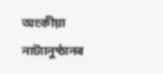অংকীয়া নাট্যানুষ্ঠানৰ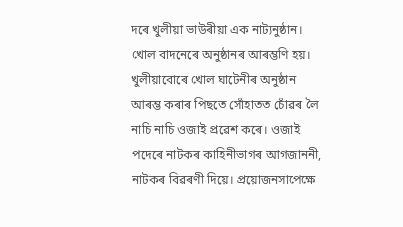দৰে খুলীয়া ভাউৰীয়া এক নাট্যনুষ্ঠান। খোল বাদনেৰে অনুষ্ঠানৰ আৰম্ভণি হয়। খুলীয়াবোৰে খোল ঘাটেনীৰ অনুষ্ঠান আৰম্ভ কৰাৰ পিছতে সোঁহাতত চোঁৱৰ লৈ নাচি নাচি ওজাই প্ৰৱেশ কৰে। ওজাই পদেৰে নাটকৰ কাহিনীভাগৰ আগজাননী, নাটকৰ বিৱৰণী দিয়ে। প্ৰয়োজনসাপেক্ষে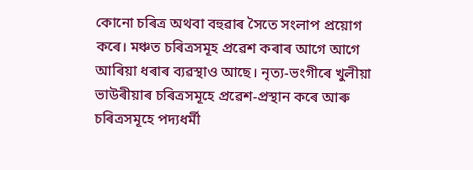কোনো চৰিত্ৰ অথবা বহুৱাৰ সৈতে সংলাপ প্ৰয়োগ কৰে। মঞ্চত চৰিত্ৰসমূহ প্ৰৱেশ কৰাৰ আগে আগে আৰিয়া ধৰাৰ ব্যৱস্থাও আছে। নৃত্য-ভংগীৰে খুলীয়া ভাউৰীয়াৰ চৰিত্ৰসমূহে প্ৰৱেশ-প্ৰস্থান কৰে আৰু চৰিত্ৰসমূহে পদ্যধৰ্মী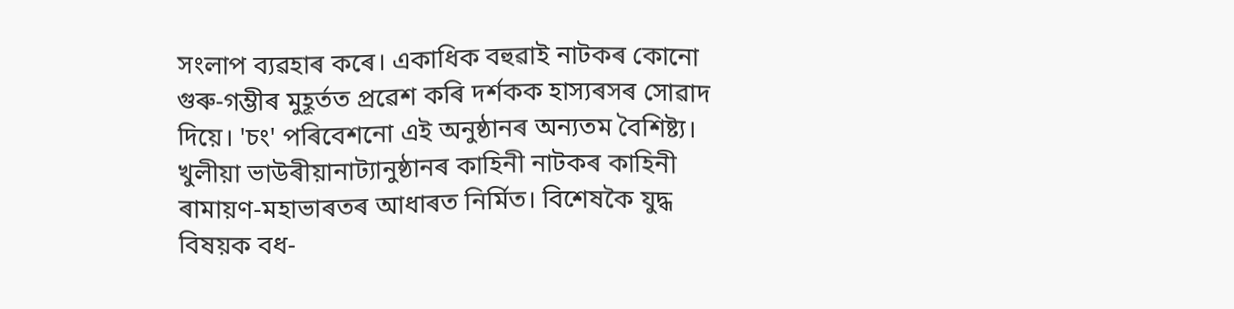সংলাপ ব্যৱহাৰ কৰে। একাধিক বহুৱাই নাটকৰ কোনো গুৰু-গম্ভীৰ মুহূৰ্তত প্ৰৱেশ কৰি দৰ্শকক হাস্যৰসৰ সোৱাদ দিয়ে। 'চং' পৰিবেশনো এই অনুষ্ঠানৰ অন্যতম বৈশিষ্ট্য। খুলীয়া ভাউৰীয়ানাট্যানুষ্ঠানৰ কাহিনী নাটকৰ কাহিনী ৰামায়ণ-মহাভাৰতৰ আধাৰত নিৰ্মিত। বিশেষকৈ যুদ্ধ বিষয়ক বধ-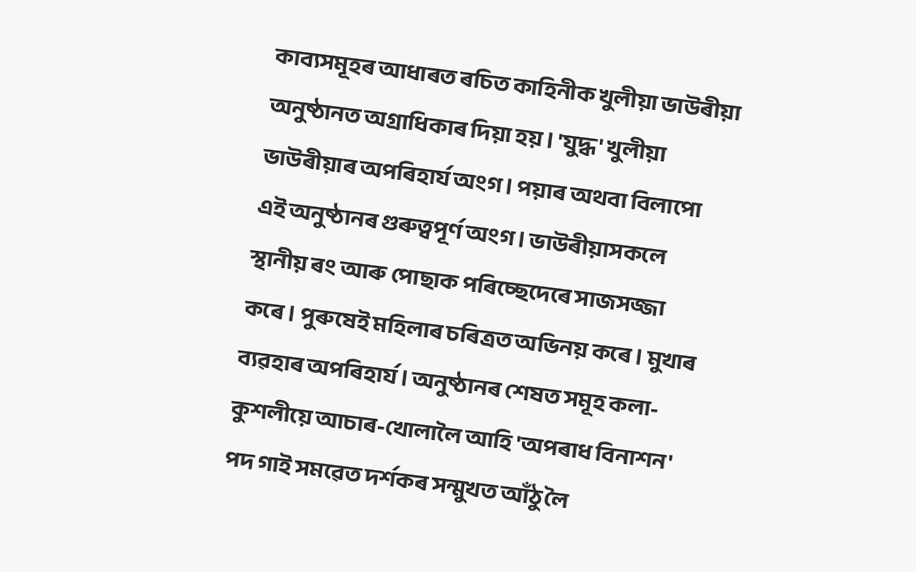কাব্যসমূহৰ আধাৰত ৰচিত কাহিনীক খুলীয়া ভাউৰীয়া অনুষ্ঠানত অগ্ৰাধিকাৰ দিয়া হয়। 'যুদ্ধ' খুলীয়া ভাউৰীয়াৰ অপৰিহাৰ্য অংগ। পয়াৰ অথবা বিলাপো এই অনুষ্ঠানৰ গুৰুত্বপূৰ্ণ অংগ। ভাউৰীয়াসকলে স্থানীয় ৰং আৰু পোছাক পৰিচ্ছেদেৰে সাজসজ্জা কৰে। পুৰুষেই মহিলাৰ চৰিত্ৰত অভিনয় কৰে। মুখাৰ ব্যৱহাৰ অপৰিহাৰ্য। অনুষ্ঠানৰ শেষত সমূহ কলা-কুশলীয়ে আচাৰ-খোলালৈ আহি 'অপৰাধ বিনাশন' পদ গাই সমৱেত দৰ্শকৰ সন্মুখত আঁঠু লৈ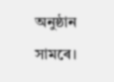অনুষ্ঠান সামৰে।